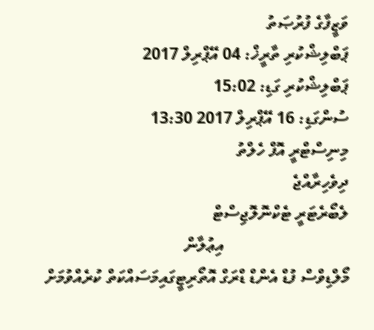ވަޒީފާގެ ފުރުޞަތު
ޕަބްލިޝްކުރި ތާރީޚް: 04 އޭޕްރިލް 2017
ޕަބްލިޝްކުރި ގަޑި: 15:02
ސުންގަޑި: 16 އޭޕްރިލް 2017 13:30
މިނިސްޓްރީ އޮފް ހެލްތު
ދިވެހިރާއްޖެ
ލެބޯރެޓަރީ ޓެކްނޮލޮޖިސްޓް
                              އިޢުލާން
މޯލްޑިވްސް ފުޑް އެންޑް ޑްރަގް އޮތޯރިޓީގައިމަސައްކަތް ކުރެއްވުމަށް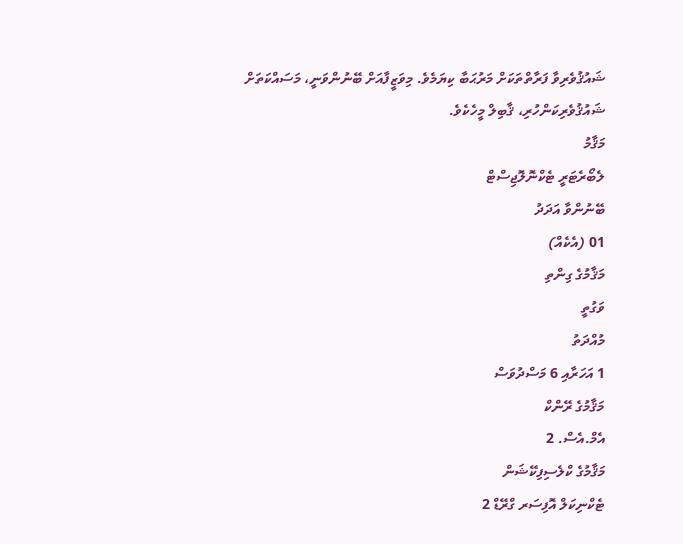ޝައުޤުވެރިވާ ފަރާތްތަކަށް މަރުޙަބާ ކިޔަމެވެ. މިވަޒީފާއަށް ބޭނުންވަނީ، މަސައްކަތަށް ޝައުޤުވެރިކަންހުރި، ޤާބިލް މީހެކެވެ.
މަޤާމު
ލެބޯރެޓަރީ ޓެކްނޮލޮޖިސްޓް
ބޭނުންވާ އަދަދު
01 (އެކެއް)
މަޤާމުގެ ގިންތި
ވަގުތީ
މުއްދަތު
1 އަހަރާއި 6 މަސްދުވަސް
މަޤާމުގެ ރޭންކް
އެމް.އެސް. 2
މަޤާމުގެ ކްލެސިފިކޭޝަން
ޓެކްނިކަލް އޮފިސަރ ގްރޭޑް 2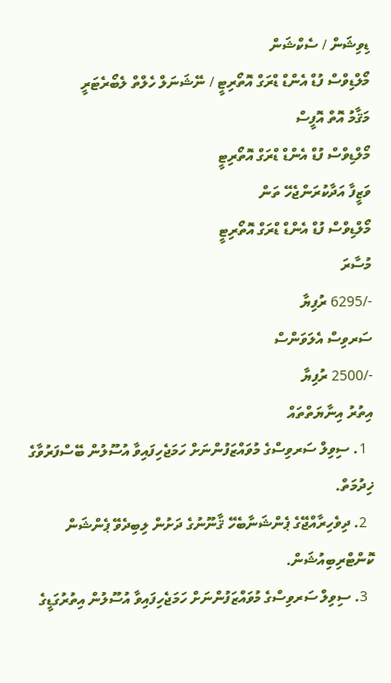ޑިވިޝަން / ސެކްޝަން
މޯލްޑިވްސް ފުޑް އެންޑް ޑްރަގް އޮތޯރިޓީ / ނޭޝަނަލް ހެލްތް ލެބޯރެޓަރީ
މަޤާމު އޮތް އޮފީސް
މޯލްޑިވްސް ފުޑް އެންޑް ޑްރަގް އޮތޯރިޓީ
ވަޒީފާ އަދާކުރަންޖެހޭ ތަން
މޯލްޑިވްސް ފުޑް އެންޑް ޑްރަގް އޮތޯރިޓީ
މުސާރަ
-/6295 ރުފިޔާ
ސަރވިސް އެލަވަންސް
-/2500 ރުފިޔާ
އިތުރު އިނާޔަތްތައް
  1. ސިވިލް ސަރވިސްގެ މުވައްޒަފުންނަށް ހަމަޖެހިފައިވާ އުސޫލުން ބޭސްފަރުވާގެ ޚިދުމަތް.
  2. ދިވެހިރާއްޖޭގެ ޕެންޝަނާބެހޭ ޤާނޫނުގެ ދަށުން ލިބިދެވޭ ޕެންޝަން ކޮންޓްރިބިއުޝަން.
  3. ސިވިލް ސަރވިސްގެ މުވައްޒަފުންނަށް ހަމަޖެހިފައިވާ އުސޫލުން އިތުރުގަޑީގެ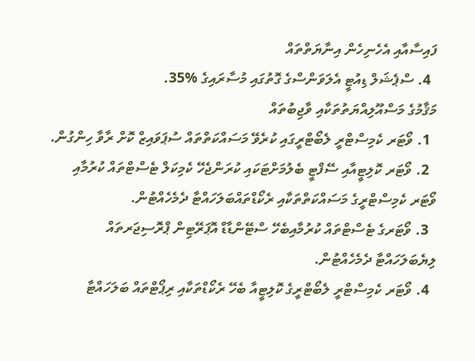ފައިސާއާއި އެހެނިހެން އިނާޔަތްތައް
  4. ސްޕެޝަލް ޑިއުޓީ އެލަވަންސްގެ ގޮތުގައި މުސާރައިގެ %35.
މަޤާމުގެ މަސްއޫލިއްޔަތުތަކާއި ވާޖިބުތައް
  1. ވޯޓަރ ކެމިސްޓްރީ ލެބޯޓްރީގައި ކުރެވޭ މަސައްކަތްތައް ސުޕަވައިޒް ކޮށް ރާވާ ހިންގުން.
  2. ވޯޓަރ ކޮލިޓީއާއި ސޭފްޓީ ބެލުމަށްޓަކައި ކުރަންޖެހޭ ކެމިކަލް ޓެސްޓްތައް ކުރުމާއި ވޯޓަރ ކެމިސްޓްރީގެ މަސައްކަތްތަކާއި ރެކޯޑްތައްބަލަހައްޓާ ދެމެހެއްޓުން.
  3. ވޯޓަރގެ ޓެސްޓްތައް ކުރުމާއިބެހޭ ސްޓޭންޑާޑް އޮޕަރޭޓިން ޕްރޮސިޖަރތައް ލިޔެބަލަހައްޓާ ދެމެހެއްޓުން.
  4. ވޯޓަރ ކެމިސްޓްރީ ލެބޯޓްރީގެ ކޮލިޓީއާ ބެހޭ ރެކޯޑްތަކާއި ރިޕޯޓްތައް ބަލަހައްޓާ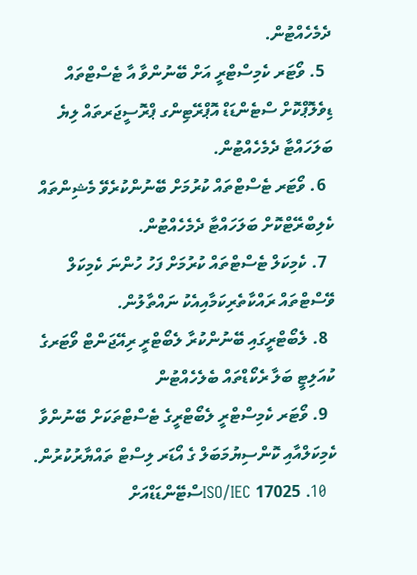ދެމެހެއްޓުން.
  5. ވޯޓަރ ކެމިސްޓްރީ އަށް ބޭނުންވާ އާ ޓެސްޓްތައް ޑިވެލޮޕްކޮށް ސްޓެންޑަޑް އޮޕްރޭޓިންގ ޕްރޮސީޖަރތައް ލިޔެ ބަލަހައްޓާ ދެމެހެއްޓުން.
  6. ވޯޓަރ ޓެސްޓްތައް ކުރުމަށް ބޭނުންކުރެވޭ މެޝިންތައް ކެލިބްރޭޓްކޮށް ބަލަހައްޓާ ދެމެހެއްޓުން.
  7. ކެމިކަލް ޓެސްޓްތައް ކުރުމަށް ފަހު ހުންނަ ކެމިކަލް ވޭސްޓްތައް ރައްކާތެރިކަމާއިއެކު ނައްތާލުން.
  8. ލެބޯޓްރީގައި ބޭނުންކުރާ ލެބޯޓްރީ ރިއޭޖަންޓް ވޯޓަރގެ ކުއަލިޓީ ބަލާ ރެކޯޑްތައް ބެލެހެއްޓުން
  9. ވޯޓަރ ކެމިސްޓްރީ ލެބޯޓްރީގެ ޓެސްޓްތަކަށް ބޭނުންވާ ކެމިކަލްއާއި ކޮންސިޔުމަބަލް ގެ އޯޑަރ ލިސްޓް ތައްޔާރުކުރުން.
  10. ISO/IEC 17025ސްޓޭންޑަޑްއަށް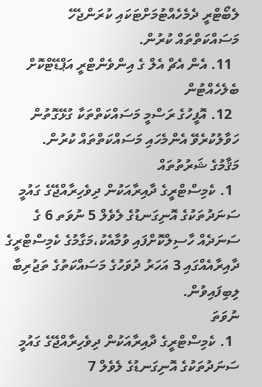ލެބޯޓްރީ ދެމެހެއްޓުމަށްޓަކައި ކުރަންޖެހޭ މަސައްކަތްތައް ކުރުން.
  11. އެން އެޗް އެލް ގެ އިންވެންޓްރީ އަޕްޑޭޓްކޮށް ބެލެހެއްޓުން
  12. އޮފީހުގެ ރަސްމީ މަސައްކަތްތަކާ ގުޅޭގޮތުން ހަވާލުކުރެވޭ އެންމެހައި މަސައްކަތްތައް ކުރުން.
މަޤާމުގެ ޝަރުތުތައް
  1. ކެމިސްޓްރީގެ ދާއިރާއަކުން ދިވެހިރާއްޖޭގެ ގައުމީ ސަނަދުތަކުގެ އޮނިގަނޑުގެ ލެވެލް 5 ނުވަތ 6 ގެ ސަނަދެއް ހާސިލްކޮށްފައި ވުމާއެކު،މަގާމުގެ ކެމިސްޓްރީގެ ދާއިރާއެއްގައި 3 އަހަރު ދުވަހުގެ މަސައްކަތުގެ ތަޖުރިބާ ލިބިފައިވުން.
ނުވަތަ
  1. ކެމިސްޓްރީގެ ދާއިރާއަކުން ދިވެހިރާއްޖޭގެ ގައުމީ ސަނަދުތަކުގެ އޮނިގަނޑުގެ ލެވެލް 7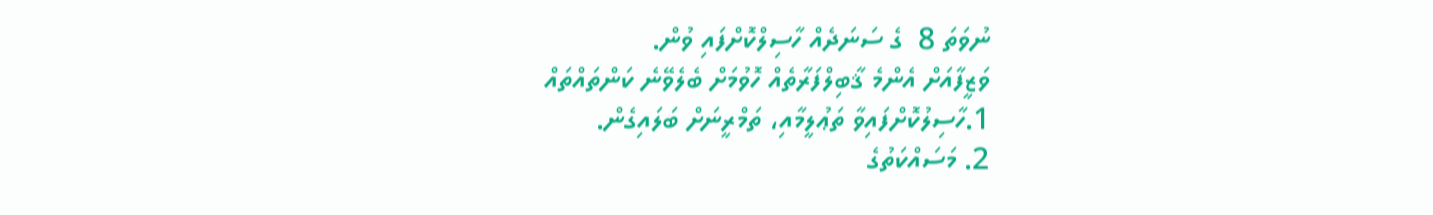ނުވަތަ 8  ގެ ސަނަދެއް ހާސިލްކޮށްފައި ވުން.
ވަޒީފާއަށް އެންމެ ޤާބިލްފަރާތެއް ހޮވުމަށް ބެލެވޭނެ ކަންތައްތައް
1.ހާސިލުކޮށްފައިވާ ތަޢުލީމާއި، ތަމްރީނަށް ބަލައިގެން.
2. މަސައްކަތުގެ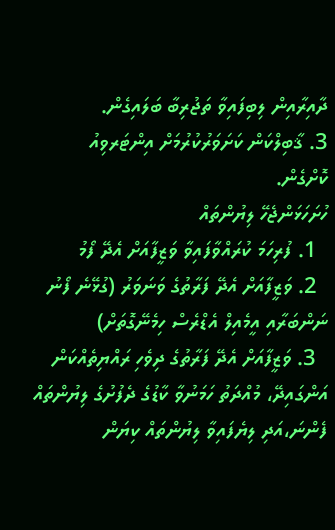ދާއިރާއިން ލިބިފައިވާ ތަޖުރިބާ ބަލައިގެން.
3. ޤާބިލްކަން ކަށަވަރުކުރުމަށް އިންޓަރވިއު ކޮށްގެން.
ހުށަހަޅަންޖެހޭ ލިޔުންތައް
  1. ފުރިހަމަ ކުރައްވާފައިވާ ވަޒީފާއަށް އެދޭ ފޯމު
  2. ވަޒީފާއަށް އެދޭ ފަރާތުގެ ވަނަވަރު (ގުޅޭނެ ފޯނު ނަންބަރާއި އީމެއިލް އެޑްރެސް ހިމެނޭގޮތަށް)
  3. ވަޒީފާއަށް އެދޭ ފަރާތުގެ ދިވެހި ރައްޔިތެއްކަން އަންގައިދޭ، މުއްދަތު ހަމަނުވާ ކާޑުގެ ދެފުށުގެ ލިޔުންތައް ފެންނަ،އަދި ލިޔެފައިވާ ލިޔުންތައް ކިޔަން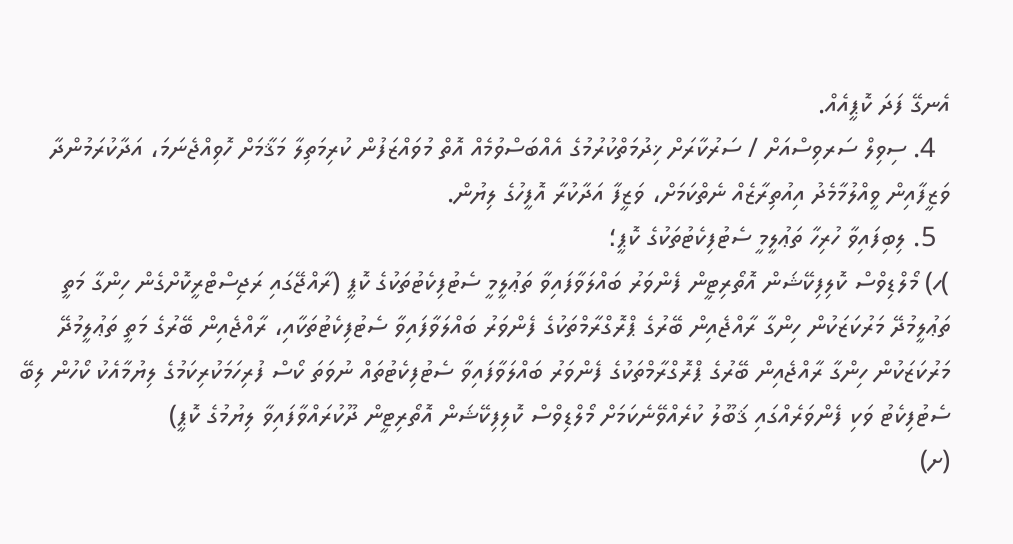އެނގޭ ފަދަ ކޮޕީއެއް.
  4. ސިވިލް ސަރވިސްއަށް / ސަރުކާރަށް ޚިދުމަތްކުރުމުގެ އެއްބަސްވުމެއް އޮތް މުވައްޒަފުން ކުރިމަތިލާ މަޤާމަށް ހޮވިއްޖެނަމަ، އަދާކުރަމުންދާ ވަޒީފާއިން ވީއްލުމާމެދު އިއުތިރާޒެއް ނެތްކަމަށް، ވަޒީފާ އަދާކުރާ އޮފީހުގެ ލިޔުން.
  5. ލިބިފައިވާ ހުރިހާ ތަޢުލީމީ ސެޓުފިކެޓުތަކުގެ ކޮޕީ؛
)ހ) މޯލްޑިވްސް ކޮލިފިކޭޝަން އޮތޯރިޓީން ފެންވަރު ބައްލަވާފައިވާ ތަޢުލީމީ ސެޓުފިކެޓުތަކުގެ ކޮޕީ (ރާއްޖޭގައި ރަޖިސްޓްރީކޮށްގެން ހިންގާ މަތީ ތަޢުލީމުދޭ މަރުކަޒަކުން ހިންގާ ރާއްޖެއިން ބޭރުގެ ޕްރޮގްރާމްތަކުގެ ފެންވަރު ބައްލަވާފައިވާ ސެޓުފިކެޓުތަކާއި، ރާއްޖެއިން ބޭރުގެ މަތީ ތަޢުލީމުދޭ މަރުކަޒަކުން ހިންގާ ރާއްޖެއިން ބޭރުގެ ޕްރޮގްރާމްތަކުގެ ފެންވަރު ބައްލަވާފައިވާ ސެޓުފިކެޓުތައް ނުވަތަ ކޯސް ފުރިހަމަކުރިކަމުގެ ލިޔުމާއެކު ކޯހުން ލިބޭ ސެޓުފިކެޓު ވަކި ފެންވަރެއްގައި ޤަބޫލު ކުރެއްވޭނެކަމަށް މޯލްޑިވްސް ކޮލިފިކޭޝަން އޮތޯރިޓީން ދޫކުރައްވާފައިވާ ލިޔުމުގެ ކޮޕީ)
(ށ)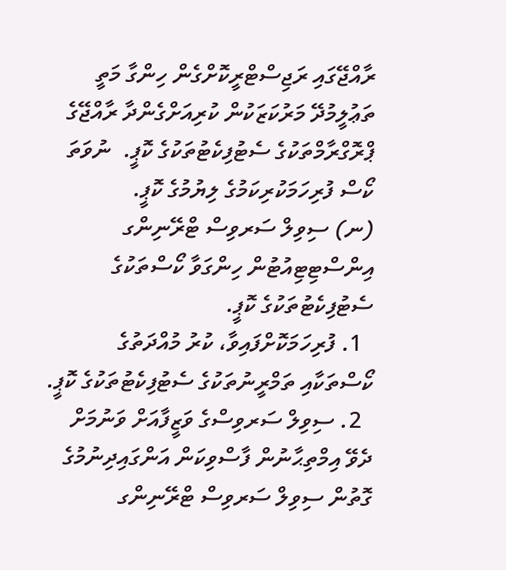ރާއްޖޭގައި ރަޖިސްޓްރީކޮށްގެން ހިންގާ މަތީ ތަޢުލީމުދޭ މަރުކަޒަކުން ކުރިއަށްގެންދާ ރާއްޖޭގެ ޕްރޮގްރާމްތަކުގެ ސެޓުފިކެޓުތަކުގެ ކޮޕީ.  ނުވަތަ ކޯސް ފުރިހަމަކުރިކަމުގެ ލިޔުމުގެ ކޮޕީ.
(ނ) ސިވިލް ސަރވިސް ޓްރޭނިންގ އިންސްޓިޓިއުޓުން ހިންގަވާ ކޯސްތަކުގެ ސެޓުފިކެޓުތަކުގެ ކޮޕީ.
  1. ފުރިހަމަކޮށްފައިވާ، ކުރު މުއްދަތުގެ ކޯސްތަކާއި ތަމްރީނުތަކުގެ ސެޓުފިކެޓުތަކުގެ ކޮޕީ.
  2. ސިވިލް ސަރވިސްގެ ވަޒީފާއަށް ވަނުމަށް ދެވޭ އިމްތިޙާނުން ފާސްވިކަން އަންގައިދިނުމުގެ ގޮތުން ސިވިލް ސަރވިސް ޓްރޭނިންގ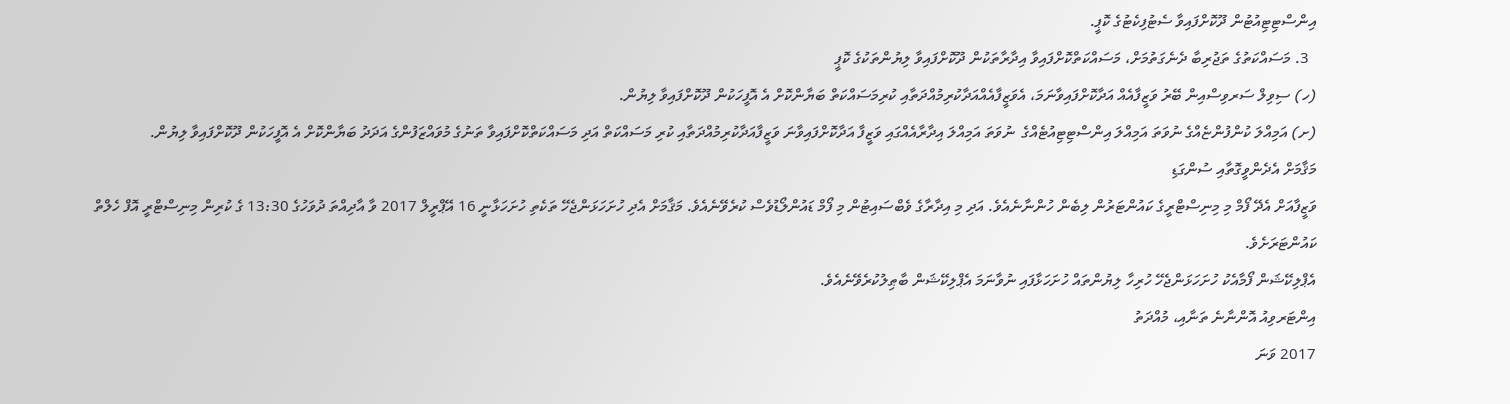އިންސްޓިޓިއުޓުން ދޫކޮށްފައިވާ ސެޓުފިކެޓުގެ ކޮޕީ.
  3. މަސައްކަތުގެ ތަޖުރިބާ ދެނެގަތުމަށް، މަސައްކަތްކޮށްފައިވާ އިދާރާތަކުން ދޫކޮށްފައިވާ ލިޔުންތަކުގެ ކޮޕީ
(ހ) ސިވިލް ސަރވިސްއިން ބޭރު ވަޒީފާއެއް އަދާކޮށްފައިވާނަމަ، އެވަޒީފާއެއްއަދާކުރިމުއްދަތާއި ކުރިމަސައްކަތް ބަޔާންކޮށް އެ އޮފީހަކުން ދޫކޮށްފައިވާ ލިޔުން.
(ށ) އަމިއްލަ ކުންފުންޏެއްގެ ނުވަތަ އަމިއްލަ އިންސްޓިޓިއުޓެއްގެ  ނުވަތަ އަމިއްލަ އިދާރާއެއްގައި ވަޒީފާ އަދާކޮށްފައިވާނަ ވަޒީފާއަދާކުރިމުއްދަތާއި ކުރި މަސައްކަތް އަދި މަސައްކަތްކޮށްފައިވާ ތަނުގެ މުވައްޒަފުންގެ އަދަދު ބަޔާންކޮށް އެ އޮފީހަކުން ދޫކޮށްފައިވާ ލިޔުން.
މަޤާމަށް އެދެންވީގޮތާއި ސުންގަޑި
ވަޒީފާއަށް އެދޭ ފޯމް މި މިނިސްޓްރީގެ ކައުންޓަރުން ލިބެން ހުންނާނެއެވެ. އަދި މި އިދާރާގެ ވެބްސައިޓުން މި ފޯމް ޑައުންލޯޑުވެސް ކުރެވޭނެއެވެ. މަޤާމަށް އެދި ހުށަހަޅަންޖެހޭ ތަކެތި ހުށަހަޅާނީ 16 އޭޕްރީލް 2017 ވާ އާދިއްތަ ދުވަހުގެ 13:30 ގެ ކުރިން މިނިސްޓްރީ އޮފް ހެލްތް ކައުންޓަރަށެވެ.
އެޕްލިކޭޝަން ފޯމާއެކު ހުށަހަޅަންޖެހޭ ހުރިހާ ލިޔުންތައް ހުށަހަޅާފައި ނުވާނަމަ އެޕްލިކޭޝަން ބާޠިލުކުރެވޭނެއެވެ.
އިންޓަރވިއު އޮންނާނެ ތަނާއި، މުއްދަތު
2017 ވަނަ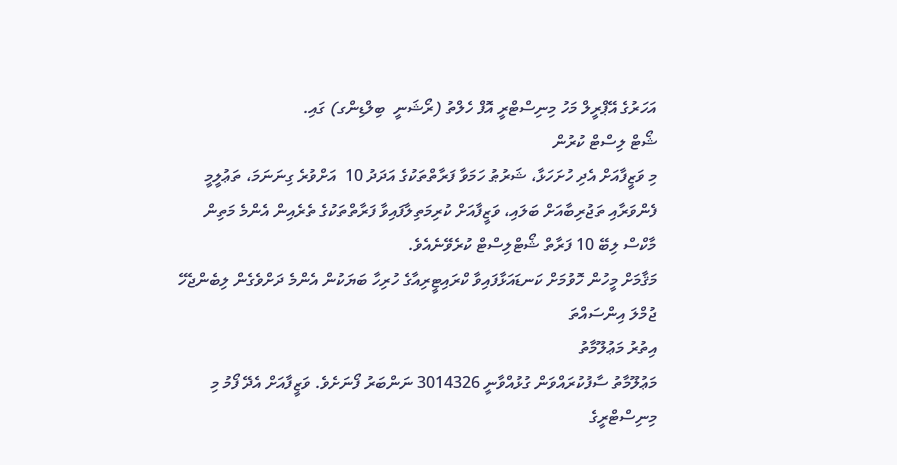އަހަރުގެ އޭޕްރީލް މަހު މިނިސްޓްރީ އޮފް ހެލްތު (ރޯޝަނީ  ބިލްޑިންގ) ގައި.
ޝޯޓް ލިސްޓް ކުރުން
މި ވަޒީފާއަށް އެދި ހުށަހަޅާ، ޝަރުޠު ހަމަވާ ފަރާތްތަކުގެ އަދަދު 10  އަށްވުރެ ގިނަނަމަ، ތަޢުލީމީ ފެންވަރާއި ތަޖުރިބާއަށް ބަލައި، ވަޒީފާއަށް ކުރިމަތިލާފައިވާ ފަރާތްތަކުގެ ތެރެއިން އެންމެ މަތިން މާކްސް ލިބޭ 10 ފަރާތް ޝޯޓްލިސްޓް ކުރެވޭނެއެވެ.
މަޤާމަށް މީހުން ހޮވުމަށް ކަނޑައަޅާފައިވާ ކްރައިޓީރިއާގެ ހުރިހާ ބަޔަކުން އެންމެ ދަށްވެގެން ލިބެންޖެހޭ ޖުމްލަ އިންސައްތަ
އިތުރު މަޢުލޫމާތު
މަޢުލޫމާތު ސާފުކުރައްވަން ގުޅުއްވާނީ 3014326 ނަންބަރު ފޯނަށެވެ. ވަޒީފާއަށް އެދޭ ފޯމު މި މިނިސްޓްރީގެ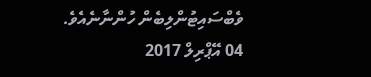ވެބްސައިޓުންލިބެން ހުންނާނެއެވެ.
04 އޭޕްރިލް 2017